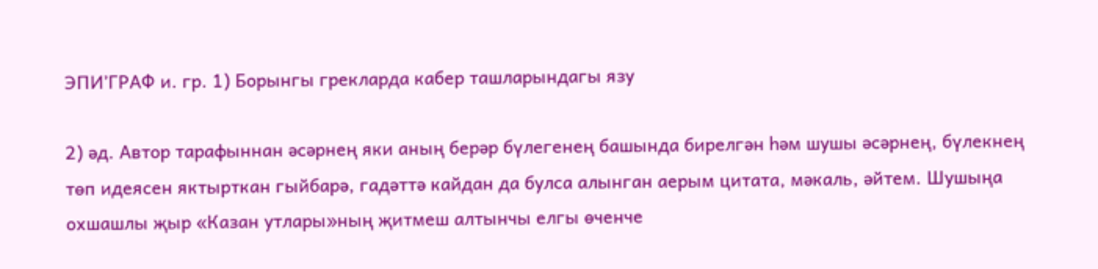ЭПИ’ГРАФ и. гр. 1) Борынгы грекларда кабер ташларындагы язу

2) әд. Автор тарафыннан әсәрнең яки аның берәр бүлегенең башында бирелгән һәм шушы әсәрнең, бүлекнең төп идеясен яктырткан гыйбарә, гадәттә кайдан да булса алынган аерым цитата, мәкаль, әйтем. Шушыңа охшашлы җыр «Казан утлары»ның җитмеш алтынчы елгы өченче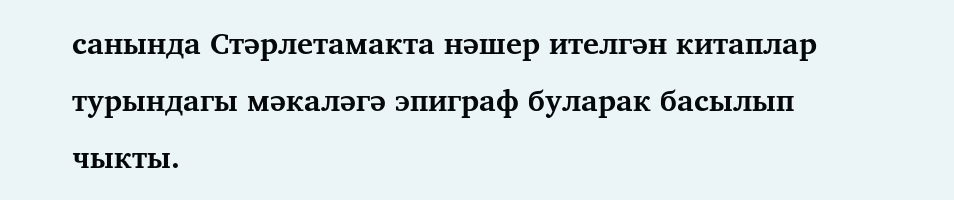санында Стәрлетамакта нәшер ителгән китаплар турындагы мәкаләгә эпиграф буларак басылып чыкты.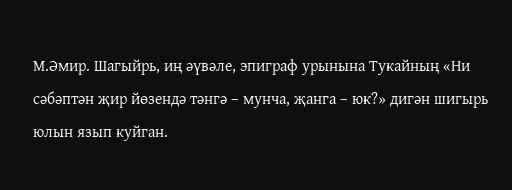М.Әмир. Шагыйрь, иң әүвәле, эпиграф урынына Тукайның «Ни сәбәптән җир йөзендә тәнгә – мунча, җанга – юк?» дигән шигырь юлын язып куйган.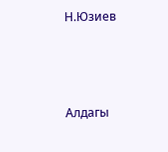Н.Юзиев



Алдагы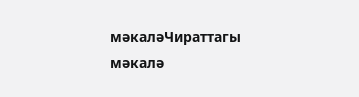мәкаләЧираттагы мәкалә